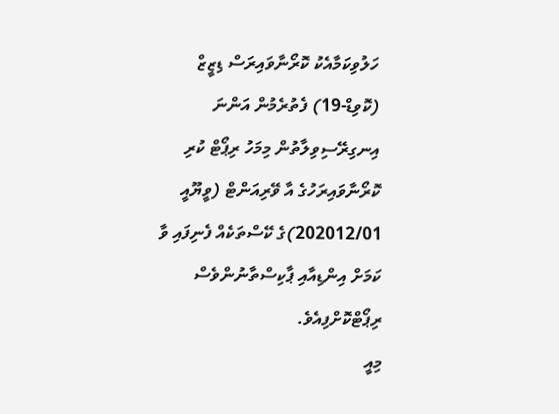ހަލުވިކަމާއެކު ކޮރޯނާވައިރަސް ޑިޒީޒް (ކޮވިޑް-19) ފެތުރެމުން އަންނަ އިނގިރޭސިވިލާތުން މިމަހު ރިޕޯޓް ކުރި ކޮރޯނާވައިރަހުގެ އާ ވޭރިއަންޓް (ވީޔޫއީ 202012/01)ގެ ކޭސްތަކެއް ފެނިފައި ވާ ކަމަށް އިންޑިއާއި ޕާކިސްތާނުންވެސް ރިޕޯޓްކޮށްފިއެވެ.
މިއީ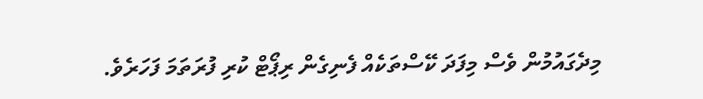މިދެގައުމުން ވެސް މިފަދަ ކޭސްތަކެއް ފެނިގެން ރިޕޯޓް ކުރި ފުރަތަމަ ފަހަރެވެ.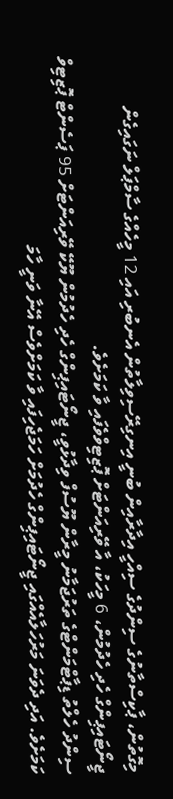މިގޮތުން، ޕާކިސްތާނުގެ ސިންދުގެ ސިއްހީ އިދާރާއިން ބުނީ އިނގިރޭސިވިލާތުން އެނބުރި އައި 12 މީހެއްގެ ސާމްޕަލް ނަގައިގެން ޖީނޯޓައިޕިންގް ހެދި ހެދުމުން، 6 މީހަކު، އާ ވޭރިއަންޓަށް ޕޮޒިޓިވްވެފައި ވާ ކަމަށެވެ.
ސިންދު ހެލްތު ޑިޕާޓްމަންޓްގެ ތަރުޖަމާނު މީރާން ޔޫސުފް ވިދާޅުވީ، ޖީނޯޓައިޕިންގް ހެދި ހެދުމުން ޔޫކޭ ވޭރިއަންޓަށް 95 ޕަސެންޓް ޕޮޒިޓިވް ކަމަށެވެ. އަދި ދެވަނަ މަރުހަލާއެއްގައި ޖީނޯޓައިޕިންގް ހެދުމަށް ހަމަޖެހިފައި ވާ ކަމަށްވެސް އޭނާ ވަނީ ހާމަ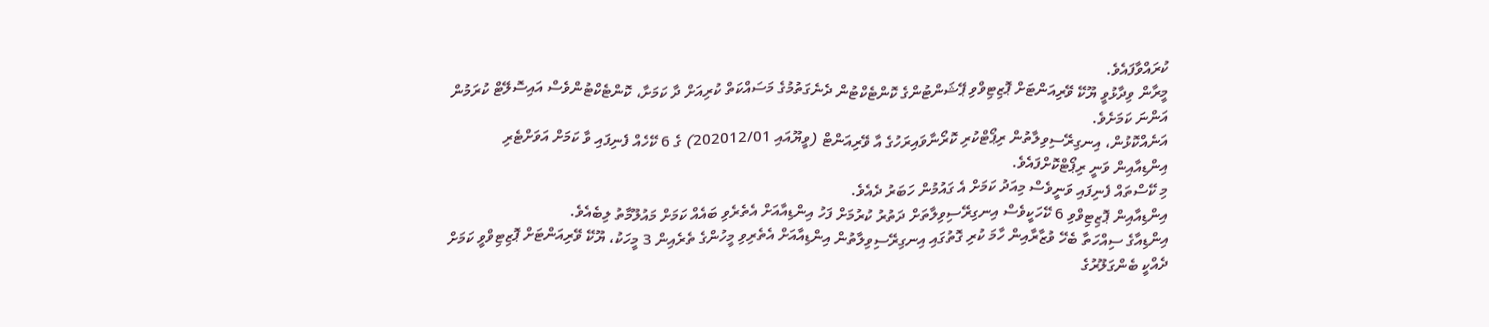ކުރައްވާފައެވެ.
މީރާން ވިދާޅުވީ ޔޫކޭ ވޭރިއަންޓަށް ޕޮޒިޓިވްވި ޕޭޝަންޓުންގެ ކޮންޓެކްޓުން ދެނެގަތުމުގެ މަސައްކަތް ކުރިއަށް ދާ ކަމަށާ، ކޮންޓެކްޓުންވެސް އައިސޮލޭޓް ކުރަމުން އަންނަ ކަމަށެވެ.
އަނެއްކޮޅުން، އިނގިރޭސިވިލާތުން ރިޕޯޓްކުރި ކޮރޯނާވައިރަހުގެ އާ ވޭރިއަންޓް (ވީޔޫއައި 202012/01) ގެ 6 ކޭހެއް ފެނިފައި ވާ ކަމަށް އަވަށްޓެރި އިންޑިއާއިން ވަނީ ރިޕޯޓްކޮށްފައެވެ.
މި ކޭސްތައް ފެނިފައި ވަނީވެސް މިއަދު ކަމަށް އެ ގައުމުން ހަބަރު ދެއެވެ.
އިންޑިއާއިން ޕޮޒިޓިވްވި 6 ކޭހަކީވެސް އިނގިރޭސިވިލާތަށް ދަތުރު ކުރުމަށް ފަހު އިންޑިއާއަށް އެތެރެވި ބައެއް ކަމަށް މައުލޫމާތު ލިބެއެވެ.
އިންޑިއާގެ ސިއްހަތާ ބެހޭ ވުޒާރާއިން ހާމަ ކުރި ގޮތުގައި އިނގިރޭސިވިލާތުން އިންޑިއާއަށް އެތެރިވި މީހުންގެ ތެރެއިން 3 މީހަކު، ޔޫކޭ ވޭރިއަންޓަށް ޕޮޒިޓިވްވީ ކަމަށް ދެއްކީ ބެންގަލޫރުގެ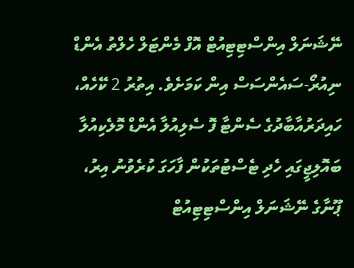ނޭޝަނަލް އިންސްޓިޓިއުޓް އޮފް މެންޓަލް ހެލްތު އެންޑް ނިއުރޯ-ސައެންސަސް އިން ކަމަށެވެ. އިތުރު 2 ކޭހެއް، ހައިދަރުއާބާދުގެ ސެންޓާ ފޮ ސެލިއުލާ އެންޑް މޮލެކިއުލާ ބައޮލިޖީގައި ހެދި ޓެސްޓުތަކުން ފާހަގަ ކުރެވުނު އިރު، ޕޫނާގެ ނޭޝަނަލް އިންސްޓިޓިއުޓް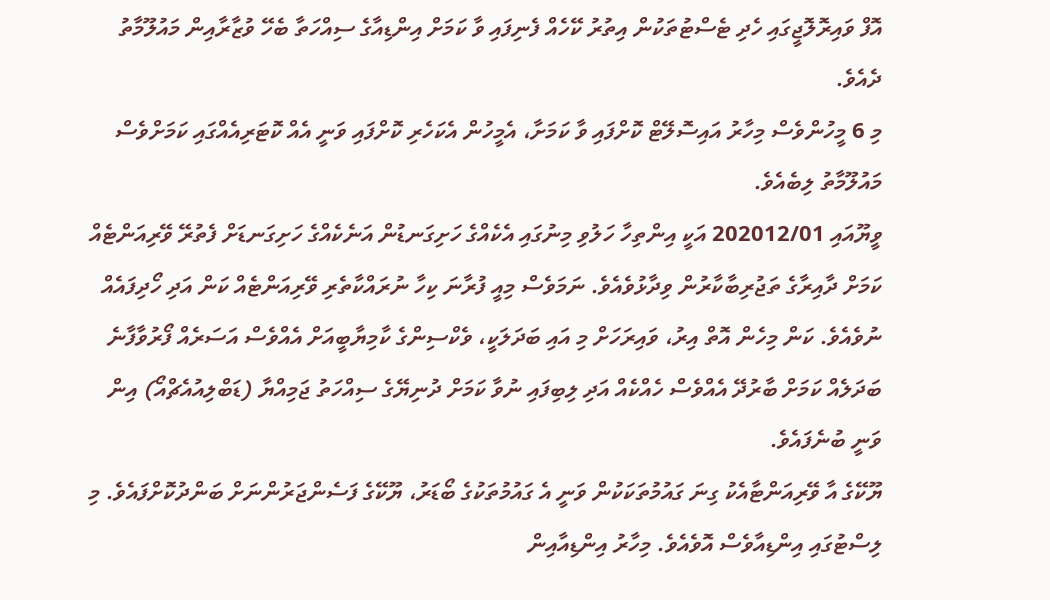އޮފް ވައިރޮލޮޖީގައި ހެދި ޓެސްޓުތަކުން އިތުރު ކޭހެއް ފެނިފައި ވާ ކަމަށް އިންޑިއާގެ ސިއްހަތާ ބެހޭ ވުޒާރާއިން މައުލޫމާތު ދެއެވެ.
މި 6 މީހުންވެސް މިހާރު އައިސޮލޭޓް ކޮށްފައި ވާ ކަމަށާ، އެމީހުން އެކަހެރި ކޮށްފައި ވަނީ އެއް ކޮޓަރިއެއްގައި ކަމަށްވެސް މައުލޫމާތު ލިބެއެވެ.
ވީޔޫއައި 202012/01 އަކީ އިންތިހާ ހަލުވި މިނުގައި އެކެއްގެ ހަށިގަނޑުން އަނެކެއްގެ ހަށިގަނޑަށް ފެތުރޭ ވޭރިއަންޓެއް ކަމަށް ދާއިރާގެ ތަޖުރިބާކާރުން ވިދާޅުވެއެވެ. ނަމަވެސް މިއީ ފުރާނަ ކިހާ ނުރައްކާތެރި ވޭރިއަންޓެއް ކަން އަދި ހޯދިފައެއް ނުވެއެވެ. ކަން މިހެން އޮތް އިރު، ވައިރަހަށް މި އައި ބަދަލަކީ، ވެކްސިންގެ ކާމިޔާބީއަށް އެއްވެސް އަސަރެއް ފޯރުވާފާނެ ބަދަލެއް ކަމަށް ބާރުދޭ އެއްވެސް ހެއްކެއް އަދި ލިބިފައި ނުވާ ކަމަށް ދުނިޔޭގެ ސިއްހަތު ޖަމިއްޔާ (ޑަބްލިއުއެޗްއޯ) އިން ވަނީ ބުނެފައެވެ.
ޔޫކޭގެ އާ ވޭރިއަންޓާއެކު ގިނަ ގައުމުތަކަކުން ވަނީ އެ ގައުމުތަކުގެ ބޯޑަރު، ޔޫކޭގެ ފަސެންޖަރުންނަށް ބަންދުކޮށްފައެވެ. މި ލިސްޓުގައި އިންޑިއާވެސް އޮވެއެވެ. މިހާރު އިންޑިއާއިން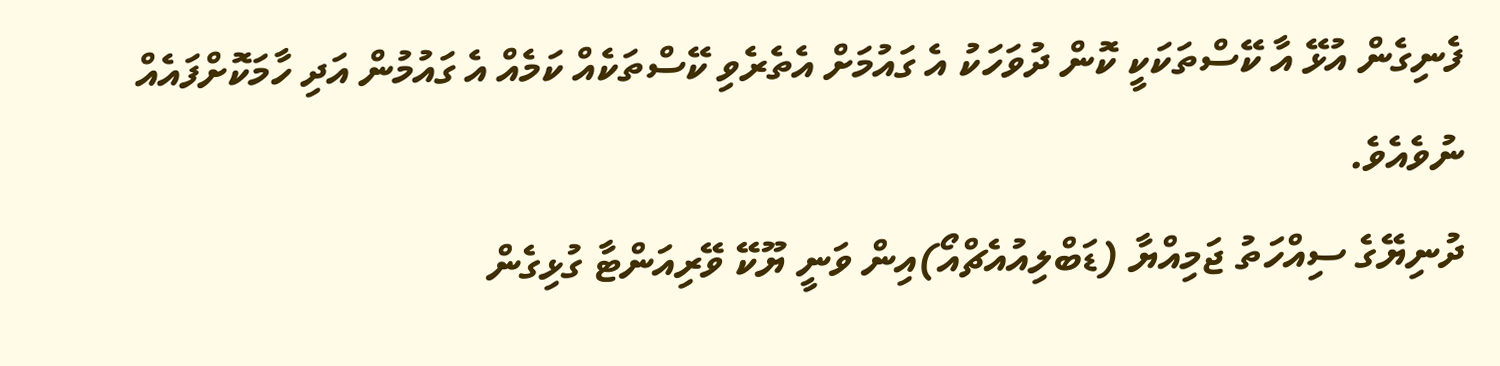ފެނިގެން އުޅޭ އާ ކޭސްތަކަކީ ކޮން ދުވަހަކު އެ ގައުމަށް އެތެރެވި ކޭސްތަކެއް ކަމެއް އެ ގައުމުން އަދި ހާމަކޮށްފައެއް ނުވެއެވެ.
ދުނިޔޭގެ ސިއްހަތު ޖަމިއްޔާ (ޑަބްލިއުއެޗްއޯ)އިން ވަނީ ޔޫކޭ ވޭރިއަންޓާ ގުޅިގެން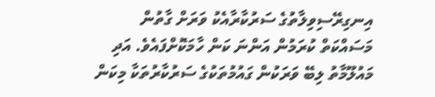އިނގިރޭސިވިލާތުގެ ސަރުކާރާއެކު ވަރަށް ގާތުން މަސައްކަތް ކުރަމުން އަންނަ ކަން ހާމަކޮށްފައެވެ. އަދި މައުލޫމާތު ލިބޭ ވަރަކުން ގައުމުތަކުގެ ސަރުކާރުތަކާ މިކަން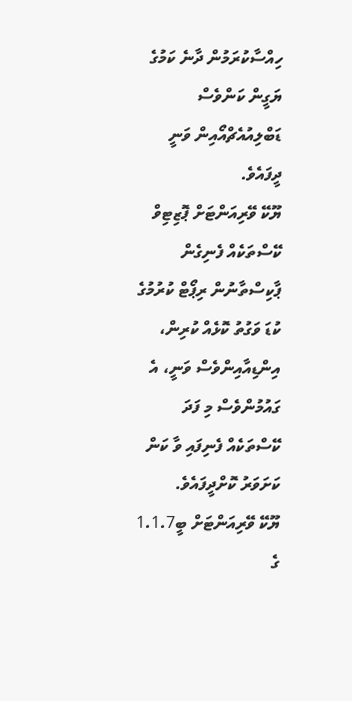ހިއްސާކުރަމުން ދާނެ ކަމުގެ ޔަގީން ކަންވެސް ޑަބްލިއުއެޗްއޯއިން ވަނީ ދީފައެވެ.
ޔޫކޭ ވޭރިއަންޓަށް ޕޮޒިޓިވް ކޭސްތަކެއް ފެނިގެން ޕާކިސްތާނުން ރިޕޯޓް ކުރުމުގެ ކުޑަ ވަގުތު ކޮޅެއް ކުރިން، އިންޑިއާއިންވެސް ވަނީ، އެ ގައުމުންވެސް މި ފަދަ ކޭސްތަކެއް ފެނިފައި ވާ ކަން ކަށަވަރު ކޮށްދީފައެވެ.
ޔޫކޭ ވޭރިއަންޓަށް ބީ1.1.7 ގެ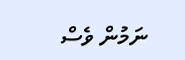ނަމުން ވެސް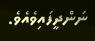ނަންދީފައިވެއެވެ.